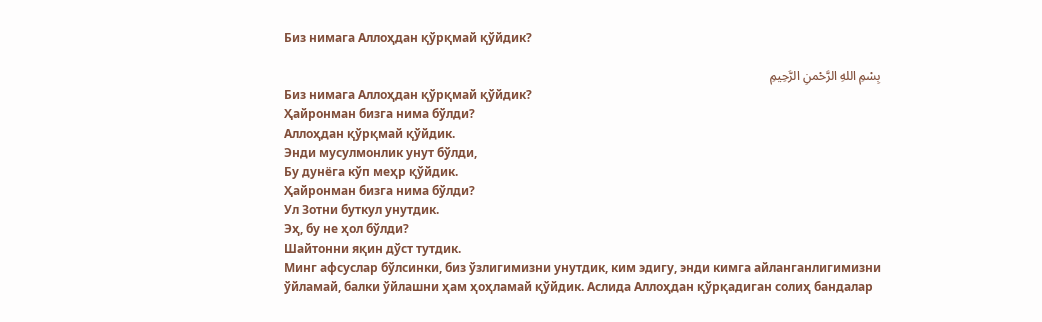Биз нимага Аллоҳдан қўрқмай қўйдик?

بِسْمِ اللهِ الرَّحْمنِ الرَّحِيمِ
Биз нимага Аллоҳдан қўрқмай қўйдик?
Ҳайронман бизга нима бўлди?
Аллоҳдан қўрқмай қўйдик.
Энди мусулмонлик унут бўлди,
Бу дунёга кўп меҳр қўйдик.
Ҳайронман бизга нима бўлди?
Ул Зотни буткул унутдик.
Эҳ, бу не ҳол бўлди?
Шайтонни яқин дўст тутдик.
Минг афсуслар бўлсинки, биз ўзлигимизни унутдик, ким эдигу, энди кимга айланганлигимизни ўйламай, балки ўйлашни ҳам ҳоҳламай қўйдик. Аслида Аллоҳдан қўрқадиган солиҳ бандалар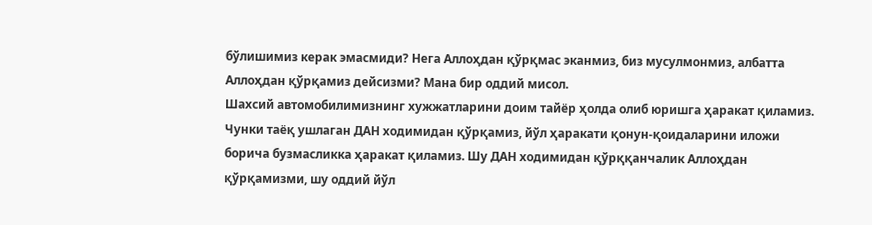бўлишимиз керак эмасмиди? Нега Аллоҳдан қўрқмас эканмиз, биз мусулмонмиз, албатта Аллоҳдан қўрқамиз дейсизми? Мана бир оддий мисол.
Шахсий автомобилимизнинг хужжатларини доим тайёр ҳолда олиб юришга ҳаракат қиламиз. Чунки таёқ ушлаган ДАН ходимидан қўрқамиз, йўл ҳаракати қонун-қоидаларини иложи борича бузмасликка ҳаракат қиламиз. Шу ДАН ходимидан қўрққанчалик Аллоҳдан қўрқамизми, шу оддий йўл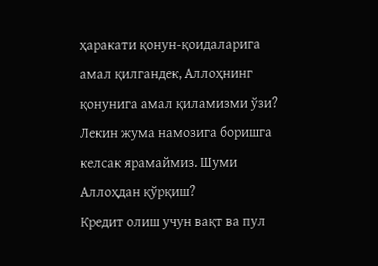ҳаракати қонун-қоидаларига амал қилгандек, Аллоҳнинг қонунига амал қиламизми ўзи? Лекин жума намозига боришга келсак ярамаймиз. Шуми Аллоҳдан қўрқиш?
Кредит олиш учун вақт ва пул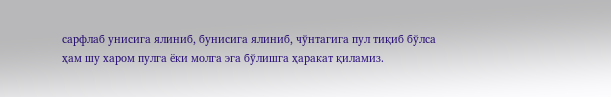сарфлаб унисига ялиниб, бунисига ялиниб, чўнтагига пул тиқиб бўлса ҳам шу харом пулга ёки молга эга бўлишга ҳаракат қиламиз.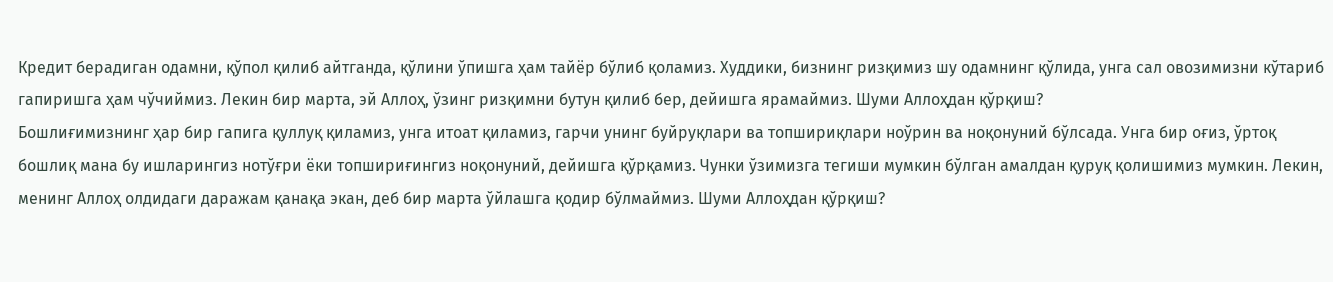Кредит берадиган одамни, қўпол қилиб айтганда, қўлини ўпишга ҳам тайёр бўлиб қоламиз. Худдики, бизнинг ризқимиз шу одамнинг қўлида, унга сал овозимизни кўтариб гапиришга ҳам чўчиймиз. Лекин бир марта, эй Аллоҳ, ўзинг ризқимни бутун қилиб бер, дейишга ярамаймиз. Шуми Аллоҳдан қўрқиш?
Бошлиғимизнинг ҳар бир гапига қуллуқ қиламиз, унга итоат қиламиз, гарчи унинг буйруқлари ва топшириқлари ноўрин ва ноқонуний бўлсада. Унга бир оғиз, ўртоқ бошлиқ мана бу ишларингиз нотўғри ёки топшириғингиз ноқонуний, дейишга қўрқамиз. Чунки ўзимизга тегиши мумкин бўлган амалдан қуруқ қолишимиз мумкин. Лекин, менинг Аллоҳ олдидаги даражам қанақа экан, деб бир марта ўйлашга қодир бўлмаймиз. Шуми Аллоҳдан қўрқиш?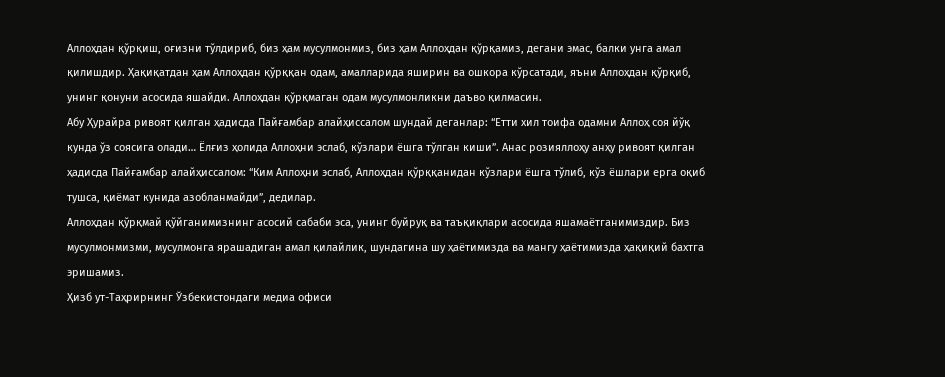Аллоҳдан қўрқиш, оғизни тўлдириб, биз ҳам мусулмонмиз, биз ҳам Аллоҳдан қўрқамиз, дегани эмас, балки унга амал қилишдир. Ҳақиқатдан ҳам Аллоҳдан қўрққан одам, амалларида яширин ва ошкора кўрсатади, яъни Аллоҳдан қўрқиб, унинг қонуни асосида яшайди. Аллоҳдан қўрқмаган одам мусулмонликни даъво қилмасин.
Абу Ҳурайра ривоят қилган ҳадисда Пайғамбар алайҳиссалом шундай деганлар: “Етти хил тоифа одамни Аллоҳ соя йўқ кунда ўз соясига олади… Ёлғиз ҳолида Аллоҳни эслаб, кўзлари ёшга тўлган киши”. Анас розияллоҳу анҳу ривоят қилган ҳадисда Пайғамбар алайҳиссалом: “Ким Аллоҳни эслаб, Аллоҳдан қўрққанидан кўзлари ёшга тўлиб, кўз ёшлари ерга оқиб тушса, қиёмат кунида азобланмайди”, дедилар.
Аллоҳдан қўрқмай қўйганимизнинг асосий сабаби эса, унинг буйруқ ва таъқиқлари асосида яшамаётганимиздир. Биз мусулмонмизми, мусулмонга ярашадиган амал қилайлик, шундагина шу ҳаётимизда ва мангу ҳаётимизда ҳақиқий бахтга эришамиз.
Ҳизб ут-Таҳрирнинг Ўзбекистондаги медиа офиси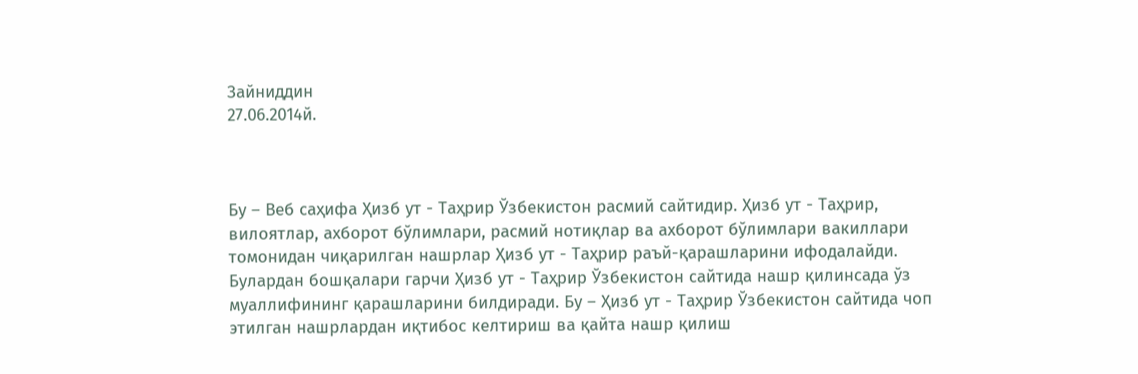Зайниддин
27.06.2014й.



Бу – Веб саҳифа Ҳизб ут - Таҳрир Ўзбекистон расмий сайтидир. Ҳизб ут - Таҳрир, вилоятлар, ахборот бўлимлари, расмий нотиқлар ва ахборот бўлимлари вакиллари томонидан чиқарилган нашрлар Ҳизб ут - Таҳрир раъй-қарашларини ифодалайди. Булардан бошқалари гарчи Ҳизб ут - Таҳрир Ўзбекистон сайтида нашр қилинсада ўз муаллифининг қарашларини билдиради. Бу – Ҳизб ут - Таҳрир Ўзбекистон сайтида чоп этилган нашрлардан иқтибос келтириш ва қайта нашр қилиш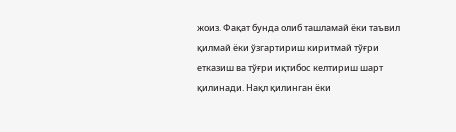жоиз. Фақат бунда олиб ташламай ёки таъвил қилмай ёки ўзгартириш киритмай тўғри етказиш ва тўғри иқтибос келтириш шарт қилинади. Нақл қилинган ёки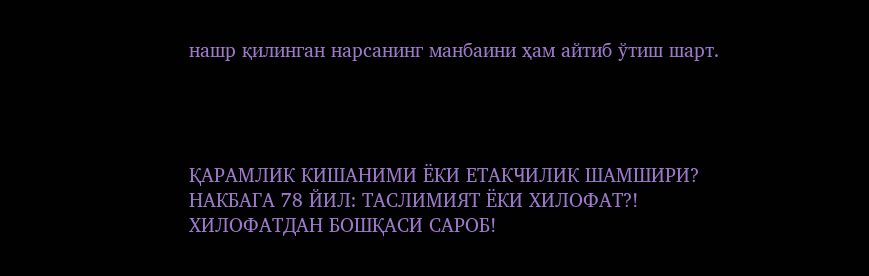нашр қилинган нарсанинг манбаини ҳам айтиб ўтиш шарт.




ҚАРАМЛИК КИШАНИМИ ЁКИ ЕТАКЧИЛИК ШАМШИРИ?
НАКБАГА 78 ЙИЛ: ТАСЛИМИЯТ ЁКИ ХИЛОФАТ?!
ХИЛОФАТДАН БОШҚАСИ САРОБ!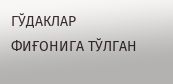ГЎДАКЛАР ФИҒОНИГА ТЎЛГАН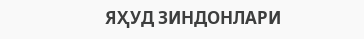ЯҲУД ЗИНДОНЛАРИ